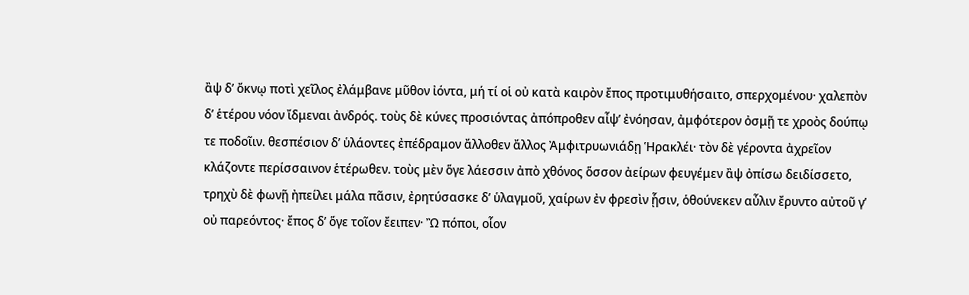ἂψ δʼ ὄκνῳ ποτὶ χεῖλος ἐλάμβανε μῦθον ἰόντα, μή τί οἱ οὐ κατὰ καιρὸν ἔπος προτιμυθήσαιτο, σπερχομένου· χαλεπὸν δʼ ἑτέρου νόον ἴδμεναι ἀνδρός. τοὺς δὲ κύνες προσιόντας ἀπόπροθεν αἶψʼ ἐνόησαν, ἀμφότερον ὀσμῇ τε χροὸς δούπῳ τε ποδοῖιν. θεσπέσιον δʼ ὑλάοντες ἐπέδραμον ἄλλοθεν ἄλλος Ἀμφιτρυωνιάδῃ Ἡρακλέι· τὸν δὲ γέροντα ἀχρεῖον κλάζοντε περίσσαινον ἑτέρωθεν. τοὺς μὲν ὅγε λάεσσιν ἀπὸ χθόνος ὅσσον ἀείρων φευγέμεν ἂψ ὀπίσω δειδίσσετο, τρηχὺ δὲ φωνῇ ἠπείλει μάλα πᾶσιν, ἐρητύσασκε δʼ ὑλαγμοῦ, χαίρων ἐν φρεσὶν ᾗσιν, ὁθούνεκεν αὖλιν ἔρυντο αὐτοῦ γʼ οὐ παρεόντος· ἔπος δʼ ὅγε τοῖον ἔειπεν· Ὢ πόποι, οἷον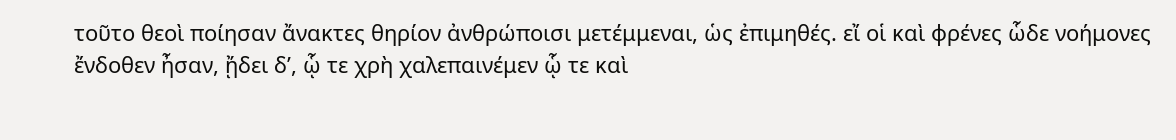τοῦτο θεοὶ ποίησαν ἄνακτες θηρίον ἀνθρώποισι μετέμμεναι, ὡς ἐπιμηθές. εἴ οἱ καὶ φρένες ὧδε νοήμονες ἔνδοθεν ἦσαν, ᾔδει δʼ, ᾧ τε χρὴ χαλεπαινέμεν ᾧ τε καὶ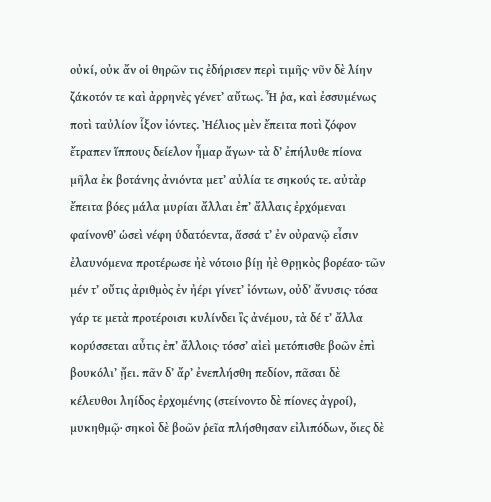οὐκί, οὐκ ἄν οἱ θηρῶν τις ἐδήρισεν περὶ τιμῆς· νῦν δὲ λίην ζάκοτόν τε καὶ ἀρρηνὲς γένετʼ αὔτως. Ἦ ῥα, καὶ ἐσσυμένως ποτὶ ταὐλίον ἷξον ἰόντες. Ἠέλιος μὲν ἔπειτα ποτὶ ζόφον ἔτραπεν ἵππους δείελον ἦμαρ ἄγων· τὰ δʼ ἐπήλυθε πίονα μῆλα ἐκ βοτάνης ἀνιόντα μετʼ αὐλία τε σηκούς τε. αὐτὰρ ἔπειτα βόες μάλα μυρίαι ἄλλαι ἐπʼ ἄλλαις ἐρχόμεναι φαίνονθʼ ὡσεὶ νέφη ὑδατόεντα, ἅσσά τʼ ἐν οὐρανῷ εἶσιν ἐλαυνόμενα προτέρωσε ἠὲ νότοιο βίῃ ἠὲ Θρῃκὸς βορέαο· τῶν μέν τʼ οὔτις ἀριθμὸς ἐν ἠέρι γίνετʼ ἰόντων, οὐδʼ ἄνυσις· τόσα γάρ τε μετὰ προτέροισι κυλίνδει ἲς ἀνέμου, τὰ δέ τʼ ἄλλα κορύσσεται αὖτις ἐπʼ ἄλλοις· τόσσʼ αἰεὶ μετόπισθε βοῶν ἐπὶ βουκόλιʼ ᾔει. πᾶν δʼ ἄρʼ ἐνεπλήσθη πεδίον, πᾶσαι δὲ κέλευθοι ληίδος ἐρχομένης (στείνοντο δὲ πίονες ἀγροί), μυκηθμῷ· σηκοὶ δὲ βοῶν ῥεῖα πλήσθησαν εἰλιπόδων, ὄιες δὲ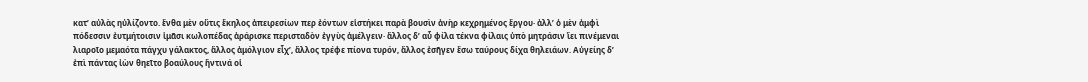κατʼ αὐλὰς ηὐλίζοντο. ἔνθα μὲν οὔτις ἕκηλος ἀπειρεσίων περ ἐόντων εἱστήκει παρὰ βουσὶν ἀνὴρ κεχρημένος ἔργου· ἀλλʼ ὁ μὲν ἀμφὶ πόδεσσιν ἐυτμήτοισιν ἱμᾶσι κωλοπέδας ἀράρισκε περισταδὸν ἐγγὺς ἀμέλγειν· ἄλλος δʼ αὖ φίλα τέκνα φίλαις ὑπὸ μητράσιν ἵει πινέμεναι λιαροῖο μεμαότα πάγχυ γάλακτος, ἄλλος ἀμόλγιον εἶχʼ, ἄλλος τρέφε πίονα τυρόν, ἄλλος ἐσῆγεν ἔσω ταύρους δίχα θηλειάων. Αὐγείης δʼ ἐπὶ πάντας ἰὼν θηεῖτο βοαύλους ἥντινά οἱ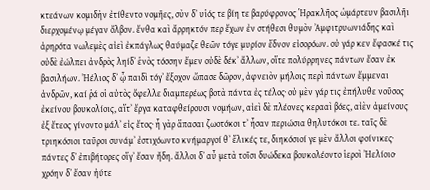κτεάνων κομιδὴν ἐτίθεντο νομῆες, σὺν δʼ υἱός τε βίη τε βαρύφρονος Ἡρακλῆος ὡμάρτευν βασιλῆι διερχομένῳ μέγαν ὄλβον. ἔνθα καὶ ἄρρηκτόν περ ἔχων ἐν στήθεσι θυμὸν Ἀμφιτρυωνιάδης καὶ ἀρηρότα νωλεμὲς αἰεὶ ἐκπάγλως θαύμαζε θεῶν τόγε μυρίον ἕδνον εἰσορόων. οὐ γάρ κεν ἔφασκέ τις οὐδὲ ἐώλπει ἀνδρὸς ληίδʼ ἑνὸς τόσσην ἔμεν οὐδὲ δέκʼ ἄλλων, οἵτε πολύρρηνες πάντων ἔσαν ἐκ βασιλήων. Ἠέλιος δʼ ᾧ παιδὶ τόγʼ ἔξοχον ὤπασε δῶρον, ἀφνειὸν μήλοις περὶ πάντων ἔμμεναι ἀνδρῶν, καί ῥά οἱ αὐτὸς ὄφελλε διαμπερέως βοτὰ πάντα ἐς τέλος· οὐ μὲν γάρ τις ἐπήλυθε νοῦσος ἐκείνου βουκολίοις, αἵτʼ ἔργα καταφθείρουσι νομήων, αἰεὶ δὲ πλέονες κερααὶ βόες, αἰὲν ἀμείνους ἐξ ἔτεος γίνοντο μάλʼ εἰς ἔτος· ἦ γὰρ ἅπασαι ζωοτόκοι τʼ ἦσαν περιώσια θηλυτόκοι τε. ταῖς δὲ τριηκόσιοι ταῦροι συνάμʼ ἐστιχόωντο κνήμαργοί θʼ ἕλικές τε, διηκόσιοί γε μὲν ἄλλοι φοίνικες· πάντες δʼ ἐπιβήτορες οἵγʼ ἔσαν ἤδη. ἄλλοι δʼ αὖ μετὰ τοῖσι δυώδεκα βουκολέοντο ἱεροὶ Ἠελίοιο· χρόην δʼ ἔσαν ἠύτε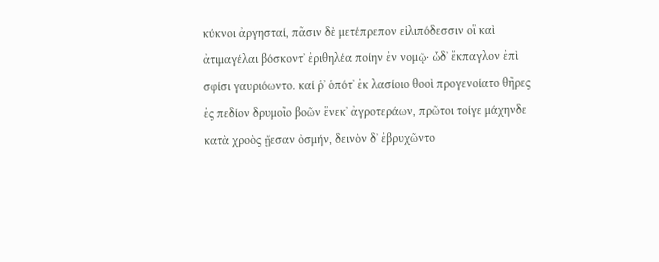κύκνοι ἀργησταί, πᾶσιν δὲ μετέπρεπον εἰλιπόδεσσιν οἳ καὶ ἀτιμαγέλαι βόσκοντʼ ἐριθηλέα ποίην ἐν νομῷ· ὧδʼ ἔκπαγλον ἐπὶ σφίσι γαυριόωντο. καί ῥʼ ὁπότʼ ἐκ λασίοιο θοοὶ προγενοίατο θῆρες ἐς πεδίον δρυμοῖο βοῶν ἕνεκʼ ἀγροτεράων, πρῶτοι τοίγε μάχηνδε κατὰ χροὸς ᾔεσαν ὀσμήν, δεινὸν δʼ ἐβρυχῶντο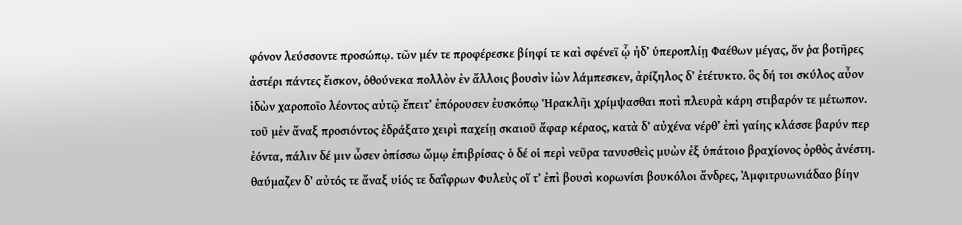φόνον λεύσσοντε προσώπῳ. τῶν μέν τε προφέρεσκε βίηφί τε καὶ σφένεϊ ᾧ ἠδʼ ὑπεροπλίῃ Φαέθων μέγας, ὅν ῥα βοτῆρες ἀστέρι πάντες ἔισκον, ὁθούνεκα πολλὸν ἐν ἄλλοις βουσὶν ἰὼν λάμπεσκεν, ἀρίζηλος δʼ ἐτέτυκτο. ὃς δή τοι σκύλος αὖον ἰδὼν χαροποῖο λέοντος αὐτῷ ἔπειτʼ ἐπόρουσεν ἐυσκόπῳ Ἡρακλῆι χρίμψασθαι ποτὶ πλευρὰ κάρη στιβαρόν τε μέτωπον. τοῦ μὲν ἄναξ προσιόντος ἐδράξατο χειρὶ παχείῃ σκαιοῦ ἄφαρ κέραος, κατὰ δʼ αὐχένα νέρθʼ ἐπὶ γαίης κλάσσε βαρύν περ ἐόντα, πάλιν δέ μιν ὦσεν ὀπίσσω ὤμῳ ἐπιβρίσας· ὁ δέ οἱ περὶ νεῦρα τανυσθεὶς μυὼν ἐξ ὑπάτοιο βραχίονος ὀρθὸς ἀνέστη. θαύμαζεν δʼ αὐτός τε ἄναξ υἱός τε δαΐφρων Φυλεὺς οἵ τʼ ἐπὶ βουσὶ κορωνίσι βουκόλοι ἄνδρες, Ἀμφιτρυωνιάδαο βίην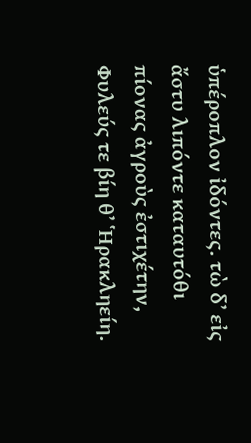ὑπέροπλον ἰδόντες. τὼ δʼ εἰς ἄστυ λιπόντε καταυτόθι πίονας ἀγροὺς ἐστιχέτην, Φυλεύς τε βίη θʼ Ἡρακληείη.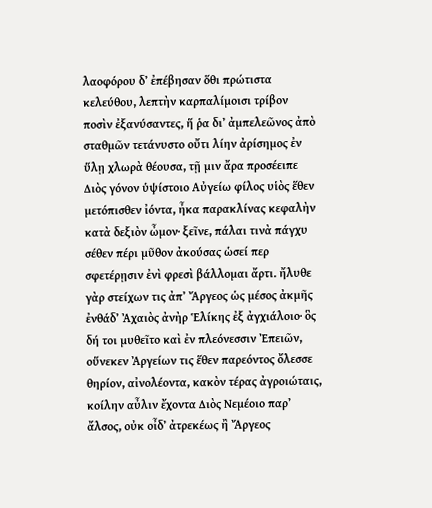λαοφόρου δʼ ἐπέβησαν ὅθι πρώτιστα κελεύθου, λεπτὴν καρπαλίμοισι τρίβον ποσὶν ἐξανύσαντες, ἥ ῥα διʼ ἀμπελεῶνος ἀπὸ σταθμῶν τετάνυστο οὔτι λίην ἀρίσημος ἐν ὕλῃ χλωρὰ θέουσα, τῇ μιν ἄρα προσέειπε Διὸς γόνον ὑψίστοιο Αὐγείω φίλος υἱὸς ἕθεν μετόπισθεν ἰόντα, ἦκα παρακλίνας κεφαλὴν κατὰ δεξιὸν ὦμον· ξεῖνε, πάλαι τινὰ πάγχυ σέθεν πέρι μῦθον ἀκούσας ὡσεί περ σφετέρῃσιν ἐνὶ φρεσὶ βάλλομαι ἄρτι. ἤλυθε γὰρ στείχων τις ἀπʼ Ἄργεος ὡς μέσος ἀκμῆς ἐνθάδʼ Ἀχαιὸς ἀνὴρ Ἑλίκης ἐξ ἀγχιάλοιο· ὃς δή τοι μυθεῖτο καὶ ἐν πλεόνεσσιν Ἐπειῶν, οὕνεκεν Ἀργείων τις ἕθεν παρεόντος ὄλεσσε θηρίον, αἰνολέοντα, κακὸν τέρας ἀγροιώταις, κοίλην αὖλιν ἔχοντα Διὸς Νεμέοιο παρʼ ἄλσος, οὐκ οἶδʼ ἀτρεκέως ἢ Ἄργεος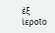ἐξ ἱεροῖο